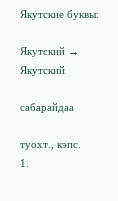Якутские буквы:

Якутский → Якутский

сабарайдаа

туохт., кэпс.
1.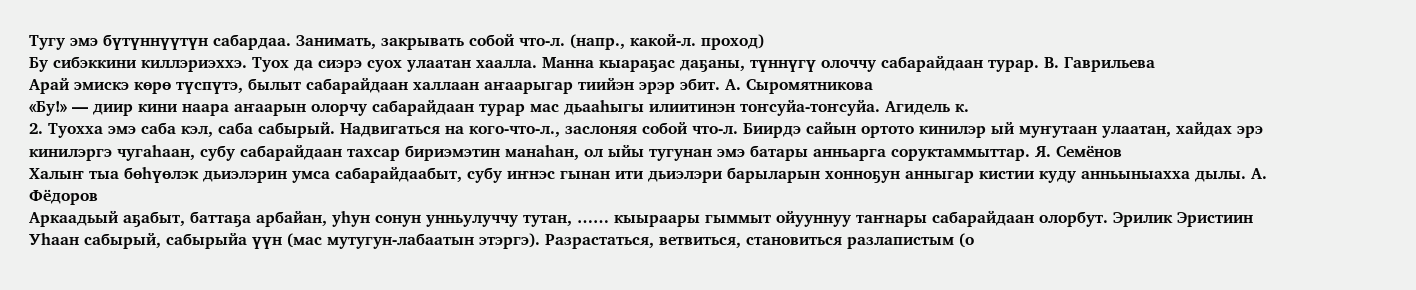Тугу эмэ бүтүннүүтүн сабардаа. Занимать, закрывать собой что-л. (напр., какой-л. проход)
Бу сибэккини киллэриэххэ. Туох да сиэрэ суох улаатан хаалла. Манна кыараҕас даҕаны, түннүгү олоччу сабарайдаан турар. В. Гаврильева
Арай эмискэ көрө түспүтэ, былыт сабарайдаан халлаан аҥаарыгар тиийэн эрэр эбит. А. Сыромятникова
«Бу!» — диир кини наара аҥаарын олорчу сабарайдаан турар мас дьааһыгы илиитинэн тоҥсуйа-тоҥсуйа. Агидель к.
2. Туохха эмэ саба кэл, саба сабырый. Надвигаться на кого-что-л., заслоняя собой что-л. Биирдэ сайын ортото кинилэр ый муҥутаан улаатан, хайдах эрэ кинилэргэ чугаһаан, субу сабарайдаан тахсар бириэмэтин манаһан, ол ыйы тугунан эмэ батары анньарга соруктаммыттар. Я. Семёнов
Халыҥ тыа бөһүөлэк дьиэлэрин умса сабарайдаабыт, субу иҥнэс гынан ити дьиэлэри барыларын хонноҕун анныгар кистии куду анньыныахха дылы. А. Фёдоров
Аркаадьый аҕабыт, баттаҕа арбайан, уһун сонун унньулуччу тутан, …… кыыраары гыммыт ойууннуу таҥнары сабарайдаан олорбут. Эрилик Эристиин
Уһаан сабырый, сабырыйа үүн (мас мутугун-лабаатын этэргэ). Разрастаться, ветвиться, становиться разлапистым (о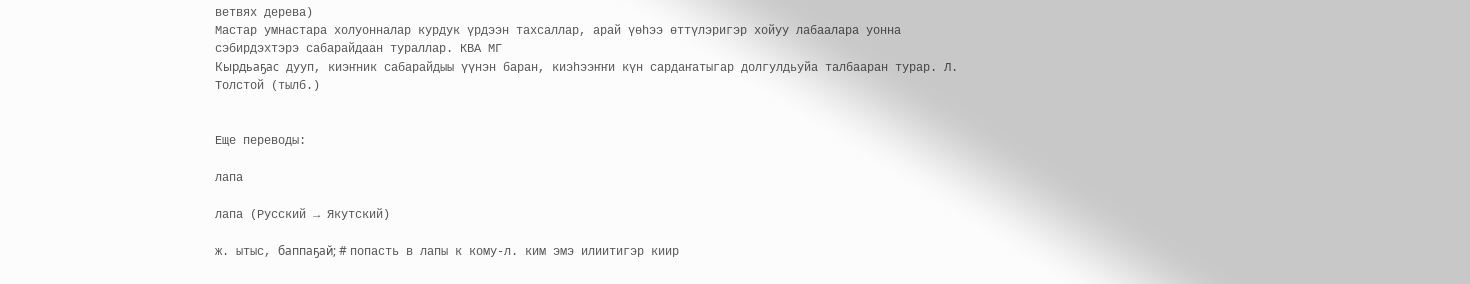ветвях дерева)
Мастар умнастара холуонналар курдук үрдээн тахсаллар, арай үөһээ өттүлэригэр хойуу лабаалара уонна сэбирдэхтэрэ сабарайдаан тураллар. КВА МГ
Кырдьаҕас дууп, киэҥник сабарайдыы үүнэн баран, киэһээҥҥи күн сардаҥатыгар долгулдьуйа талбааран турар. Л. Толстой (тылб.)


Еще переводы:

лапа

лапа (Русский → Якутский)

ж. ытыс, баппаҕай; # попасть в лапы к кому-л. ким эмэ илиитигэр киир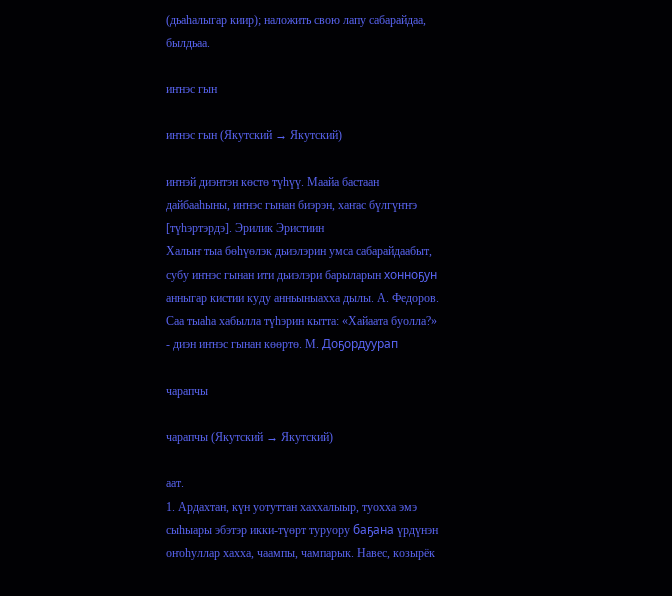(дьаһалыгар киир); наложить свою лапу сабарайдаа, былдьаа.

иҥнэс гын

иҥнэс гын (Якутский → Якутский)

иҥнэй диэнтэн көстө түһүү. Маайа бастаан дайбааһыны, иҥнэс гынан биэрэн, хаҥас бүлгүҥҥэ [түһэртэрдэ]. Эрилик Эристиин
Халыҥ тыа бөһүөлэк дьиэлэрин умса сабарайдаабыт, субу иҥнэс гынан ити дьиэлэри барыларын хонноҕун анныгар кистии куду анньыныахха дылы. А. Федоров. Саа тыаһа хабылла түһэрин кытта: «Хайаата буолла?» - диэн иҥнэс гынан көөртө. М. Доҕордуурап

чарапчы

чарапчы (Якутский → Якутский)

аат.
1. Ардахтан, күн уотуттан хаххалыыр, туохха эмэ сыһыары эбэтэр икки-түөрт туруору баҕана үрдүнэн оҥоһуллар хахха, чаампы, чампарык. Навес, козырёк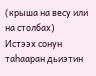(крыша на весу или на столбах)
Истээх сонун таһааран дьиэтин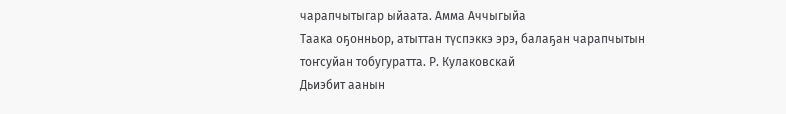чарапчытыгар ыйаата. Амма Аччыгыйа
Таака оҕонньор, атыттан түспэккэ эрэ, балаҕан чарапчытын тоҥсуйан тобугуратта. Р. Кулаковскай
Дьиэбит аанын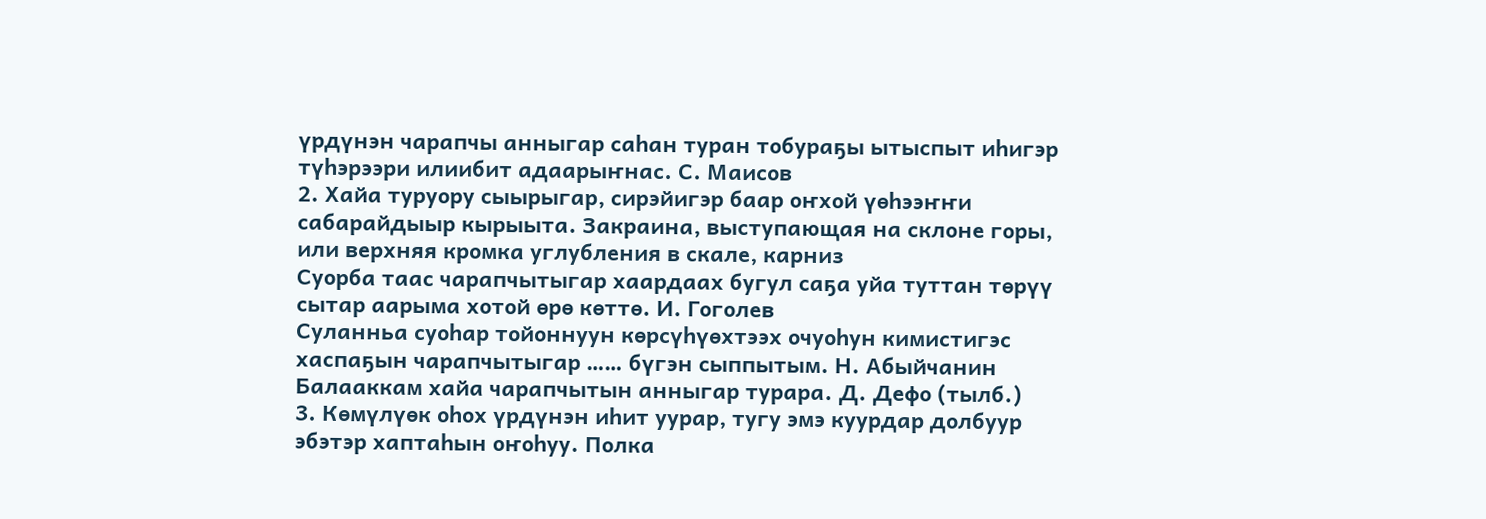үрдүнэн чарапчы анныгар саһан туран тобураҕы ытыспыт иһигэр түһэрээри илиибит адаарыҥнас. С. Маисов
2. Хайа туруору сыырыгар, сирэйигэр баар оҥхой үөһээҥҥи сабарайдыыр кырыыта. Закраина, выступающая на склоне горы, или верхняя кромка углубления в скале, карниз
Суорба таас чарапчытыгар хаардаах бугул саҕа уйа туттан төрүү сытар аарыма хотой өрө көттө. И. Гоголев
Суланньа суоһар тойоннуун көрсүһүөхтээх очуоһун кимистигэс хаспаҕын чарапчытыгар …… бүгэн сыппытым. Н. Абыйчанин
Балааккам хайа чарапчытын анныгар турара. Д. Дефо (тылб.)
3. Көмүлүөк оһох үрдүнэн иһит уурар, тугу эмэ куурдар долбуур эбэтэр хаптаһын оҥоһуу. Полка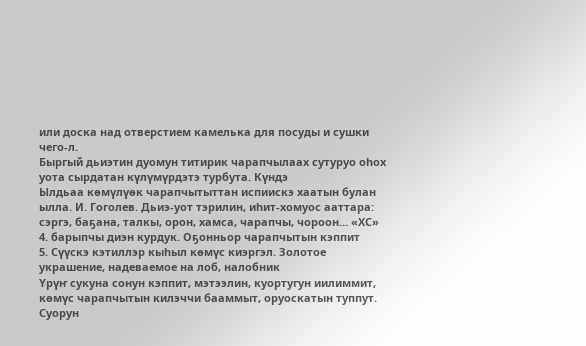или доска над отверстием камелька для посуды и сушки чего-л.
Быргый дьиэтин дуомун титирик чарапчылаах сутуруо оһох уота сырдатан күлүмүрдэтэ турбута. Күндэ
Ылдьаа көмүлүөк чарапчытыттан испиискэ хаатын булан ылла. И. Гоголев. Дьиэ-уот тэрилин, иһит-хомуос ааттара: сэргэ, баҕана, талкы, орон, хамса, чарапчы, чороон… «ХС»
4. барыпчы диэн курдук. Оҕонньор чарапчытын кэппит
5. Сүүскэ кэтиллэр кыһыл көмүс киэргэл. Золотое украшение, надеваемое на лоб, налобник
Үрүҥ сукуна сонун кэппит, мэтээлин, куортугун иилиммит, көмүс чарапчытын килэччи бааммыт, оруоскатын туппут. Суорун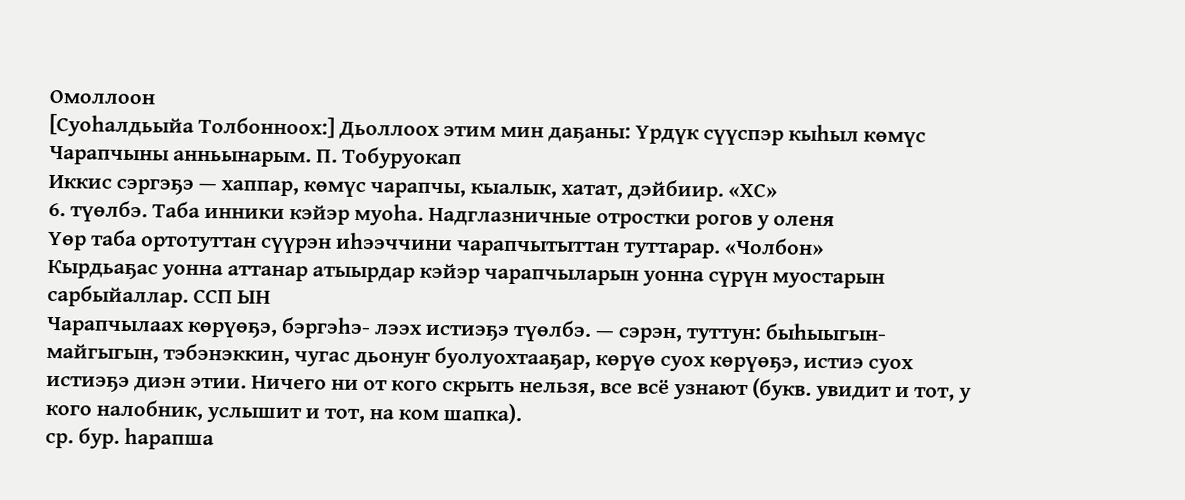Омоллоон
[Суоһалдьыйа Толбонноох:] Дьоллоох этим мин даҕаны: Үрдүк сүүспэр кыһыл көмүс Чарапчыны анньынарым. П. Тобуруокап
Иккис сэргэҕэ — хаппар, көмүс чарапчы, кыалык, хатат, дэйбиир. «ХС»
6. түөлбэ. Таба инники кэйэр муоһа. Надглазничные отростки рогов у оленя
Үөр таба ортотуттан сүүрэн иһээччини чарапчытыттан туттарар. «Чолбон»
Кырдьаҕас уонна аттанар атыырдар кэйэр чарапчыларын уонна сүрүн муостарын сарбыйаллар. ССП ЫН
Чарапчылаах көрүөҕэ, бэргэһэ- лээх истиэҕэ түөлбэ. — сэрэн, туттун: быһыыгын-майгыгын, тэбэнэккин, чугас дьонуҥ буолуохтааҕар, көрүө суох көрүөҕэ, истиэ суох истиэҕэ диэн этии. Ничего ни от кого скрыть нельзя, все всё узнают (букв. увидит и тот, у кого налобник, услышит и тот, на ком шапка).
ср. бур. һарапша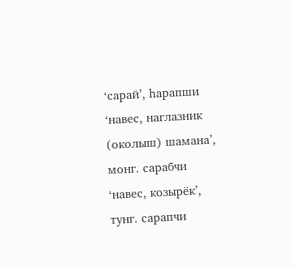‘сарай’, һарапши ‘навес, наглазник (околыш) шамана’, монг. сарабчи ‘навес, козырёк’, тунг. сарапчи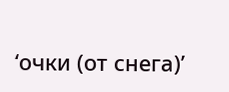‘очки (от снега)’